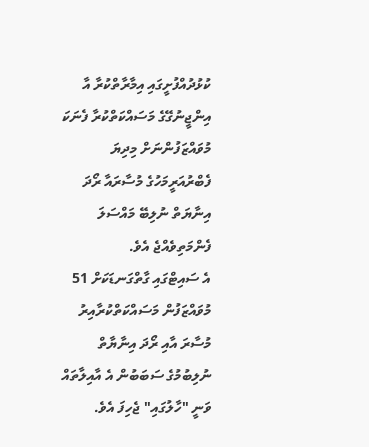ކުޅުދުއްފުށީގައި އިމާރާތްކުރާ އާ އިންޖީނުގޭގެ މަސައްކަތްކުރާ ފެނަކަ މުވައްޒަފުންނަށް މިދިޔަ ފެބްރުއަރީމަހުގެ މުސާރައާ ރޯދަ އިނާޔަތް ނުލިބޭ މައްސަލަ ފެންމަތިވެއްޖެ އެވެ.
އެ ސައިޓްގައި ގާތްގަނޑަކަށް 51 މުވައްޒަފުން މަސައްކަތްކުރާއިރު މުސާރަ އާއި ރޯދަ އިނާޔާތް ނުލިބުމުގެ ސަބަބުން އެ އާއިލާތައް ވަނީ "ހާލުގައި" ޖެހިފަ އެވެ.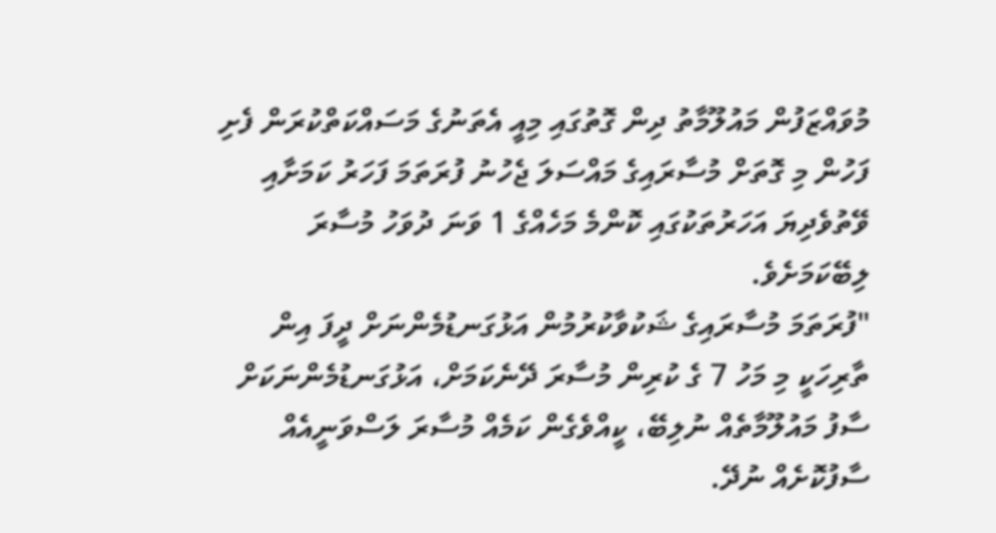މުވައްޒަފުން މައުލޫމާތު ދިން ގޮތުގައި މިއީ އެތަނުގެ މަސައްކަތްކުރަން ފެށި ފަހުން މި ގޮތަށް މުސާރައިގެ މައްސަލަ ޖެހުނު ފުރަތަމަ ފަހަރު ކަމަށާއި ވޭތުވެދިޔަ އަހަރުތަކުގައި ކޮންމެ މަހެއްގެ 1 ވަނަ ދުވަހު މުސާރަ ލިބޭކަމަށެވެ.
"ފުރަތަމަ މުސާރައިގެ ޝަކުވާކުރުމުން އަޅުގަނޑުމެންނަށް ދީފަ އިން ތާރިހަކީ މި މަހު 7 ގެ ކުރިން މުސާރަ ދޭނެކަމަށް، އަޅުގަނޑުމެންނަކަށް ސާފު މައުލޫމާތެއް ނުލިބޭ، ކީއްވެގެން ކަމެއް މުސާރަ ލަސްވަނީއެއް ސާފުކޮށެއް ނުދޭ.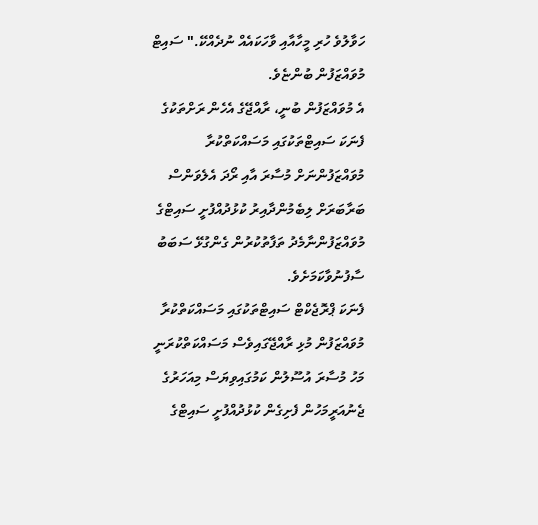ހަވާލުވެ ހުރި މީހާއާއި ވާހަކައެއް ނުދެއްކޭ." ސައިޓް މުވައްޒަފުން ބުންޏެވެ.
އެ މުވައްޒަފުން ބުނީ، ރާއްޖޭގެ އެހެން ރަށްތަކުގެ ފެނަކަ ސައިޓްތަކުގައި މަސައްކަތްކުރާ މުވައްޒަފުންނަށް މުސާރަ އާއި ރޯދަ އެލެވަންސް ބަރާބަރަށް ލިބެމުންދާއިރު ކުޅުދުއްފުށީ ސައިޓްގެ މުވައްޒަފުންނާމެދު ތަފާތުކުރުން ގެންގުޅޭ ސަބަބު ސާފުނުވާކަމަށެވެ.
ފެނަކަ ޕްރޮޖެކްޓް ސައިޓްތަކުގައި މަސައްކަތްކުރާ މުވައްޒަފުން މުޅި ރާއްޖޭގައިވެސް މަސައްކަތްކުރަނީ މަހު މުސާރަ އުސޫލުން ކަމުގައިވިޔަސް މިއަހަރުގެ ޖެނުއަރީމަހުން ފެށިގެން ކުޅުދުއްފުށީ ސައިޓްގެ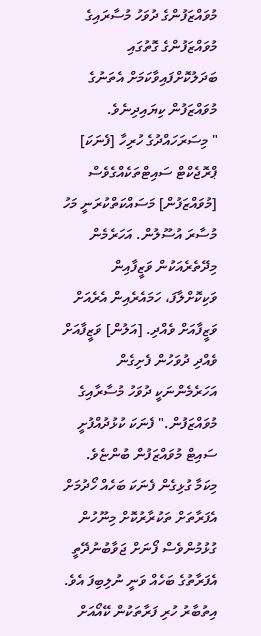މުވައްޒަފުންގެ ދުވަހު މުސާރައިގެ މުވައްޒަފުންގެ ގޮތުގައި ބަދަލުކޮށްފައިވާކަމަށް އެތަނުގެ މުވައްޒަފުން ކިޔައިދިނެވެ.
" މިސަރަހައްދުގެ ހުރިހާ [ފެނަކަ] ޕްރޮޖެކްޓް ސައިޓްތަކެއްގެވެސް [މުވައްޒަފުން] މަސައްކަތްކުރަނީ މަހު މުސާރަ އުސޫލުން. އަހަރެމެން މިދޭތެރެއަކުން ވަޒީފާއިން ވަކިކޮށްލާފަ، ހަމައެރެއިން އެރެއަށް ވަޒީފާއަށް ވެއްދި. [އަލުން] ވަޒީފާއަށް ވެއްދި ދުވަހުން ފެށިގެން އަހަރެމެންނަކީ ދުވަހު މުސާރާއިގެ މުވައްޒަފުން." ފެނަކަ ކުޅުދުއްފުށީ ސައިޓް މުވައްޒަފުން ބުންޏެވެ.
މިކަމާ ގުޅިގެން ފެނަކަ ބަހެއް ހޯދުމަށް އެފަރާތަށް ތަކުރާރުކޮށް މިނޫހުން ގުޅުމުންވެސް ފޯނަށް ޖަވާބުނުދޭތީ އެފަރާތުގެ ބަހެއް ވަނީ ނުލިބިފަ އެވެ.
އިތުބާރު ހުރި ފަރާތަކުން ކޭއޯއަށް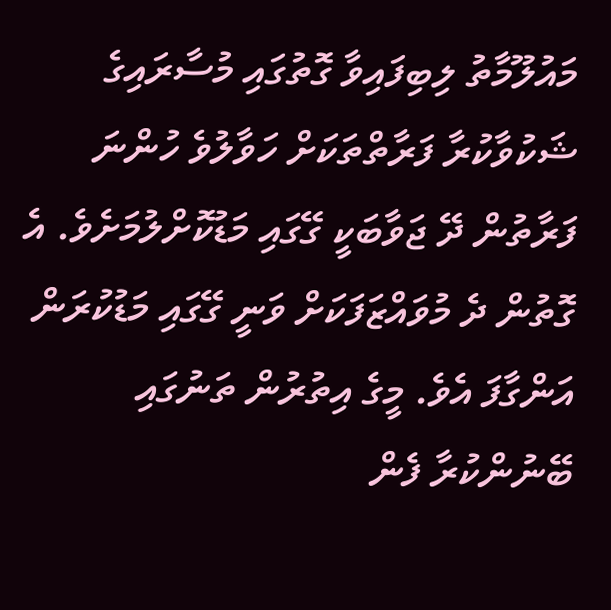މައުލޫމާތު ލިބިފައިވާ ގޮތުގައި މުސާރައިގެ ޝަކުވާކުރާ ފަރާތްތަކަށް ހަވާލުވެ ހުންނަ ފަރާތުން ދޭ ޖަވާބަކީ ގޭގައި މަޑުކޮށްލުމަށެވެ. އެ ގޮތުން ދެ މުވައްޒަފަކަށް ވަނީ ގޭގައި މަޑުކުރަން އަންގާފަ އެވެ. މީގެ އިތުރުން ތަނުގައި ބޭނުންކުރާ ފެން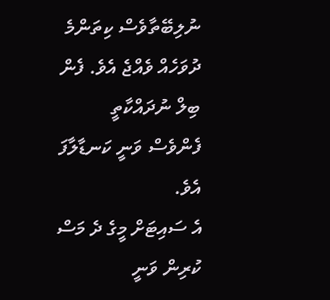ނުލިބޭތާވެސް ކިތަންމެ ދުވަހެއް ވެއްޖެ އެވެ. ފެން ބިލް ނުދައްކާތީ ފެންވެސް ވަނީ ކަނޑާލާފަ އެވެ.
އެ ސައިޓަށް މީގެ ދެ މަސް ކުރިން ވަނީ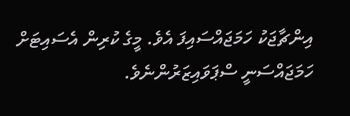އިންޗާޖަކު ހަމަޖައްސައިފަ އެވެ. މީގެ ކުރިން އެސައިޓަށް ހަމަޖައްސަނީ ސްޕަވައިޒަރުންނެވެ.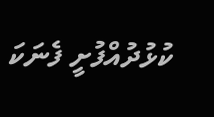ކުޅުދުއްފުށީ ފެނަކަ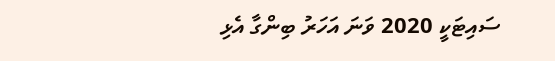ސައިޓަކީ 2020 ވަނަ އަހަރު ބިންގާ އެޅި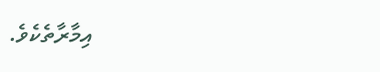އިމާރާތެކެވެ.